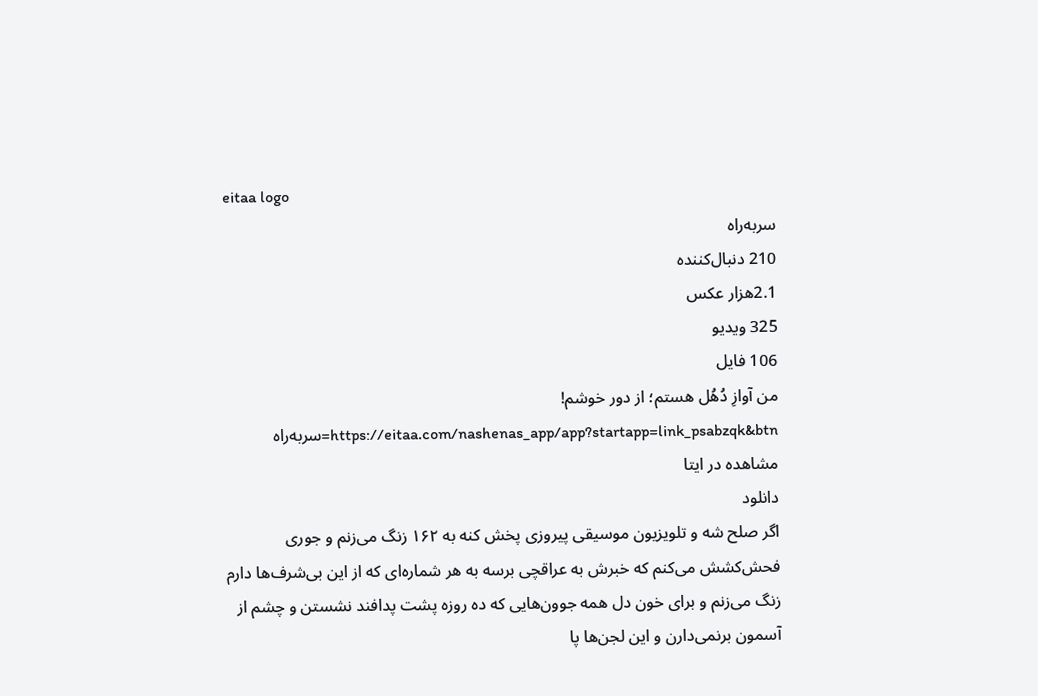eitaa logo
سربه‌راه
210 دنبال‌کننده
2.1هزار عکس
325 ویدیو
106 فایل
من آوازِ دُهُل هستم؛ از دور خوشم! https://eitaa.com/nashenas_app/app?startapp=link_psabzqk&btn=سربه‌راه
مشاهده در ایتا
دانلود
اگر صلح شه و تلویزیون موسیقی پیروزی پخش کنه به ۱۶۲ زنگ می‌زنم و جوری فحش‌کشش می‌کنم که خبرش به عراقچی برسه به هر شماره‌ای که از این بی‌شرف‌ها دارم زنگ می‌زنم و برای خون دل همه جوون‌هایی که ده روزه پشت پدافند نشستن و چشم از آسمون برنمی‌دارن و این لجن‌ها پا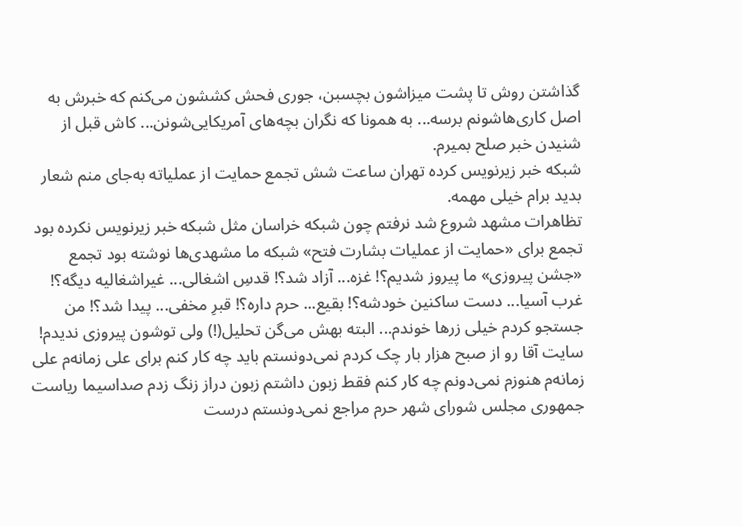گذاشتن روش تا پشت میزاشون بچسبن، جوری فحش کششون می‌کنم که خبرش به اصل کاری‌هاشونم برسه... به همونا که نگران بچه‌های آمریکایی‌شونن... کاش قبل از شنیدن خبر صلح بمیرم.
شبکه خبر زیرنویس کرده تهران ساعت شش تجمع حمایت از عملیاته به‌جای منم شعار بدید برام خیلی مهمه.
تظاهرات مشهد شروع شد نرفتم چون شبکه خراسان مثل شبکه خبر زیرنویس نکرده بود تجمع برای «حمایت از عملیات بشارت فتح» شبکه ما مشهدی‌ها نوشته بود تجمع «جشن پیروزی» ما پیروز شدیم؟! غزه... آزاد شد؟! قدسِ اشغالی... غیراشغالیه دیگه؟! غرب آسیا... دست ساکنین خودشه؟! بقیع... حرم داره؟! قبرِ مخفی... پیدا شد؟! من جستجو کردم خیلی زرها خوندم... البته بهش می‌گن تحلیل(!) ولی توشون پیروزی ندیدم! سایت آقا رو از صبح هزار بار چک کردم نمی‌دونستم باید چه کار کنم برای علی زمانه‌م علی زمانه‌م هنوزم نمی‌دونم چه کار کنم فقط زبون داشتم زبون دراز زنگ زدم صداسیما ریاست جمهوری مجلس شورای شهر حرم مراجع نمی‌دونستم درست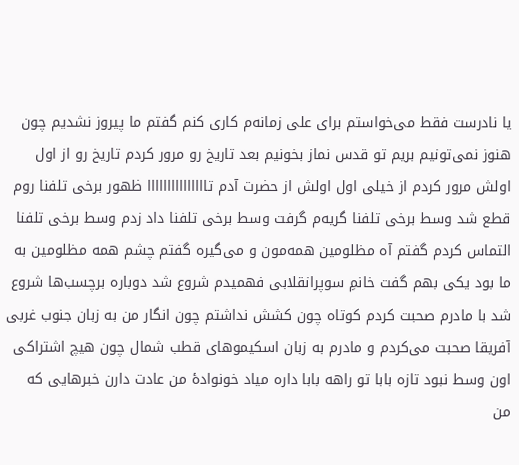یا نادرست فقط می‌خواستم برای علی زمانه‌م کاری کنم گفتم ما پیروز نشدیم چون هنوز نمی‌تونیم بریم تو قدس نماز بخونیم بعد تاریخ رو مرور کردم تاریخ رو از اول اولش مرور کردم از خیلی اول اولش از حضرت آدم تااااااااااااااا ظهور برخی تلفنا روم قطع شد وسط برخی تلفنا گریه‌م گرفت وسط برخی تلفنا داد زدم وسط برخی تلفنا التماس کردم گفتم آه مظلومین همه‌مون و می‌گیره گفتم چشم همه مظلومین به ما بود یکی بهم گفت خانمِ سوپرانقلابی فهمیدم شروع شد دوباره برچسب‌‌ها شروع شد با مادرم صحبت کردم کوتاه چون کشش نداشتم چون انگار من به زبان جنوب غربی آفریقا صحبت می‌کردم و مادرم به زبان اسکیموهای قطب شمال چون هیچ اشتراکی اون وسط نبود تازه بابا تو راهه بابا داره میاد خونوادهٔ من عادت دارن خبرهایی که من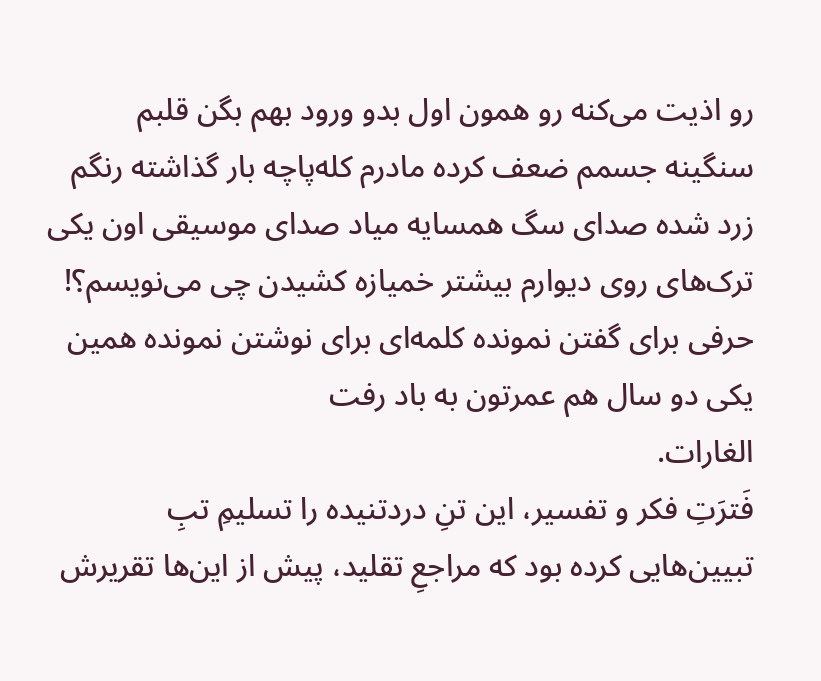رو اذیت می‌کنه رو همون اول بدو ورود بهم بگن قلبم سنگینه جسمم ضعف کرده مادرم کله‌پاچه بار گذاشته رنگم زرد شده صدای سگ همسایه میاد صدای موسیقی اون یکی ترک‌های روی دیوارم بیشتر خمیازه کشیدن چی می‌نویسم؟! حرفی برای گفتن نمونده کلمه‌ای برای نوشتن نمونده همین یکی دو سال هم عمرتون به باد رفت
الغارات.
فَترَتِ فکر و تفسیر، این تنِ دردتنیده را تسلیمِ تبِ تبیین‌هایی کرده بود که مراجعِ تقلید، پیش از این‌ها تقریرش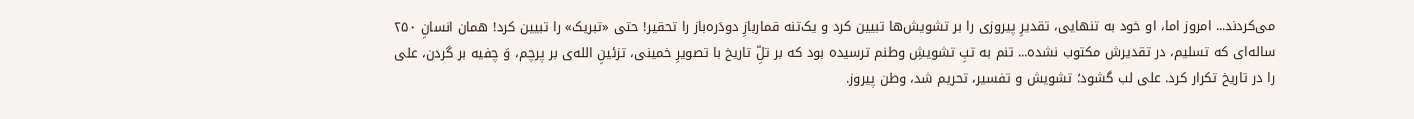می‌کردند... امروز اما، او خود به تنهایی، تقدیرِ پیروزی را بر تشویش‌ها تبیین کرد و یک‌تنه قماربازِ دودَره‌باز را تحقیر! حتی «تبریک‌» را تبیین کرد! همان انسانِ ۲۵۰ ساله‌ای که تسلیم، در تقدیرش مکتوب نشده... تنم به تبِ تشویشِ وطنم ترسیده بود که بر تلِّ تاریخ با تصویرِ خمینی، تزئینِ الله‌ی بر پرچم، وَ چفیه بر گردن، علی را در تاریخ تکرار کرد. علی لب گشود؛ تشویش و تفسیر، تحریم شد، وطن پیروز.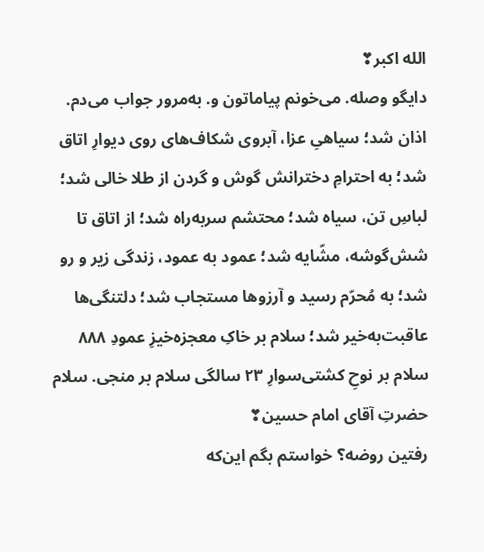الله اکبر❣
دایگو وصله. می‌خونم پیاماتون و. به‌مرور جواب می‌دم.
اذان شد؛ سیاهیِ عزا، آبروی شکاف‌های روی دیوارِ اتاق شد؛ به احترامِ دخترانش گوش و گردن از طلا خالی شد؛ لباسِ تن، سیاه شد؛ محتشم سربه‌راه شد؛ از اتاق تا شش‌گوشه، مشّایه شد؛ عمود به عمود، زندگی‌ زیر و رو شد؛ به مُحرّم رسید و آرزوها مستجاب شد؛ دلتنگی‌ها عاقبت‌به‌خیر شد؛ سلام بر خاکِ معجزه‌خیزِ عمودِ ۸۸۸ سلام بر نوحِ کشتی‌سوارِ ۲۳ سالگی سلام بر منجی. سلام حضرتِ آقای امام حسین❣
رفتین روضه؟ خواستم بگم این‌که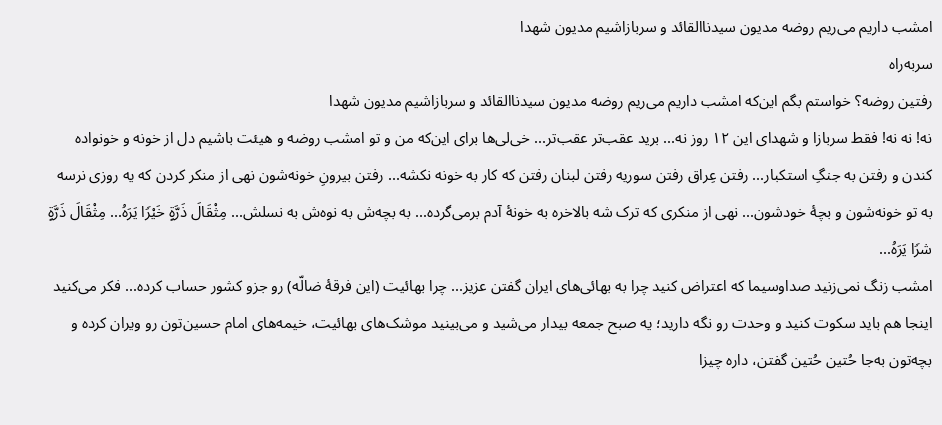امشب داریم می‌ریم روضه مدیون سیدناالقائد و سربازاشیم مدیون شهدا
سربه‌راه
رفتین روضه؟ خواستم بگم این‌که امشب داریم می‌ریم روضه مدیون سیدناالقائد و سربازاشیم مدیون شهدا
نه! نه نه! فقط سربازا و شهدای این ۱۲ روز نه... برید عقب‌تر عقب‌تر... خی‌لی‌ها برای این‌که من و تو امشب روضه و هیئت باشیم دل از خونه و خونواده کندن و رفتن به جنگِ استکبار... رفتن عِراق رفتن سوریه رفتن لبنان رفتن که کار به خونه نکشه... رفتن بیرونِ خونه‌شون نهی از منکر کردن که یه روزی نرسه به تو خونه‌شون و بچهٔ خودشون... نهی از منکری که ترک شه بالاخره به خونهٔ آدم برمی‌گرده... به بچه‌ش به نوه‌ش به نسلش... مِثْقَالَ ذَرَّةٍ خَیْرࣰا يَرَهُ... مِثْقَالَ ذَرَّةٍ شرࣰا يَرَهُ...
امشب زنگ نمی‌زنید صداوسیما که اعتراض کنید چرا به بهائی‌های ایران گفتن عزیز... چرا بهائیت (این فرقهٔ ضالّه) رو جزو کشور حساب کرده... فکر می‌کنید اینجا هم باید سکوت کنید و وحدت رو نگه دارید؛ یه صبح جمعه بیدار می‌شید و می‌بینید موشک‌های بهائیت، خیمه‌های امام حسین‌تون رو ویران کرده و بچه‌تون به‌جا حُتین حُتین گفتن، داره چیزا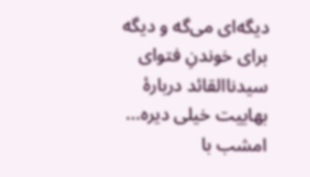دیگه‌ای می‌گه و دیگه برای خوندنِ فتوای سیدناالقائد دربارهٔ بهاییت خیلی دیره... امشب با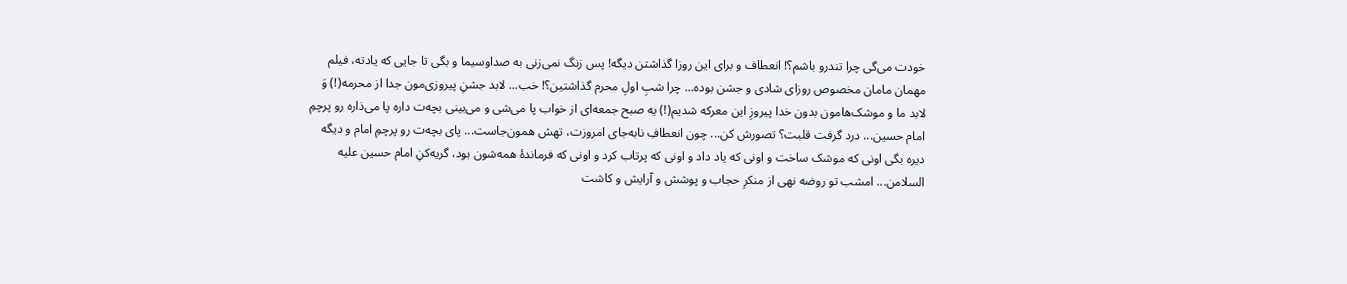خودت می‌گی چرا تندرو باشم؟! انعطاف و برای این روزا گذاشتن دیگه! پس زنگ نمی‌زنی به صداوسیما و بگی تا جایی که یادته، فیلم مهمان مامان مخصوص روزای شادی و جشن بوده... چرا شبِ اولِ محرم گذاشتین؟! خب... لابد جشنِ پیروزی‌مون جدا از محرمه(!) وَ لابد ما و موشک‌هامون بدون خدا پیروزِ این معرکه شدیم(!) یه صبح جمعه‌ای از خواب پا می‌شی و می‌بینی بچه‌ت داره پا می‌ذاره رو پرچمِ امام حسین... درد گرفت قلبت؟ تصورش کن... چون انعطافِ نابه‌جای امروزت، تهش همون‌جاست... پای بچه‌ت رو پرچمِ امام و دیگه دیره بگی اونی که موشک ساخت و اونی که یاد داد و اونی که پرتاب کرد و اونی که فرماندهٔ همه‌شون بود، گریه‌کنِ امام حسین علیه السلامن... امشب تو روضه نهی از منکرِ حجاب و پوشش و آرایش و کاشت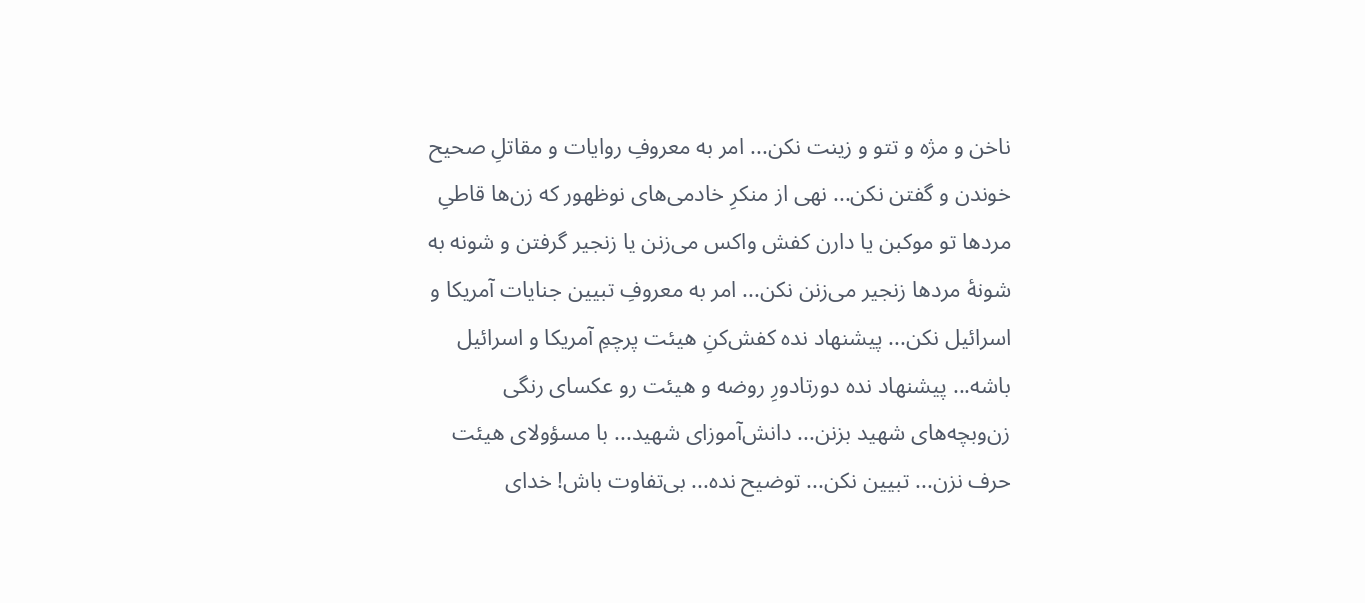ناخن و مژه و تتو و زینت نکن... امر به معروفِ روایات و مقاتلِ صحیح خوندن و گفتن نکن... نهی از منکرِ خادمی‌های نوظهور که زن‌ها قاطیِ مردها تو موکبن یا دارن کفش واکس می‌زنن یا زنجیر گرفتن و شونه به شونهٔ مردها زنجیر می‌زنن نکن... امر به معروفِ تبیین جنایات آمریکا و اسرائیل نکن... پیشنهاد نده کفش‌کنِ هیئت پرچمِ آمریکا و اسرائیل باشه... پیشنهاد نده دورتادورِ روضه و هیئت رو عکسای رنگی زن‌وبچه‌های شهید بزنن... دانش‌آموزای شهید... با مسؤولای هیئت حرف نزن... تبیین نکن... توضیح نده... بی‌تفاوت باش! خدای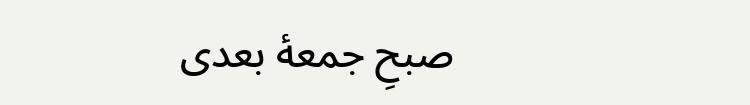صبحِ جمعهٔ بعدی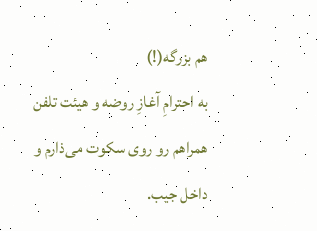هم بزرگه(!)
به احترامِ آغازِ روضه و هیئت تلفن همراهم رو روی سکوت می‌ذارم و داخل جیب.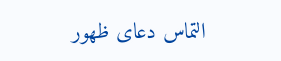التماس دعای ظهور